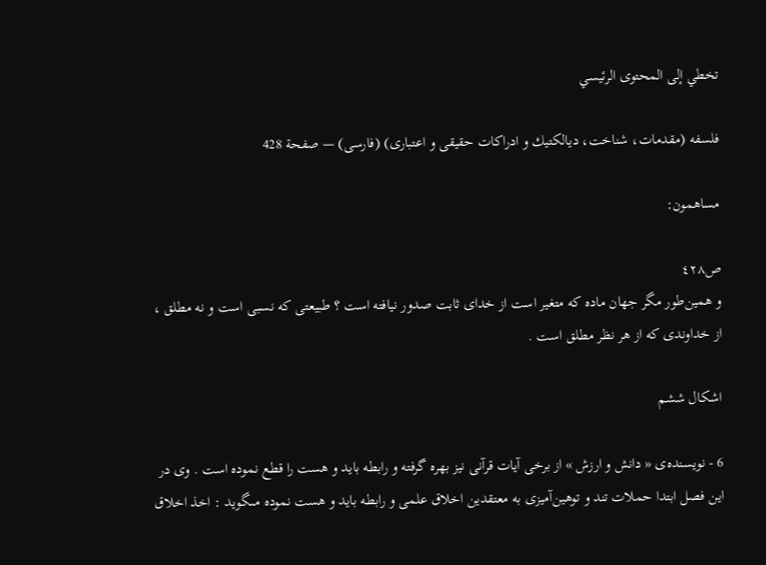تخطي إلى المحتوى الرئيسي

فلسفه (مقدمات، شناخت، ديالكتيك و ادراكات حقيقى و اعتبارى) (فارسى) — صفحة 428

مساهمون:

ص٤٢٨
و همين‌طور مگر جهان ماده كه متغير است از خداى ثابت صدور نيافته است ؟ طبيعتى كه نسبى است و نه مطلق ، از خداوندى كه از هر نظر مطلق است .

اشكال ششم

6 - نويسنده‌ى « دانش و ارزش » از برخى آيات قرآنى نيز بهره گرفته و رابطه بايد و هست را قطع نموده است . وى در اين فصل ابتدا حملات تند و توهين‌آميزى به معتقدين اخلاق علمى و رابطه بايد و هست نموده مىگويد : اخذ اخلاق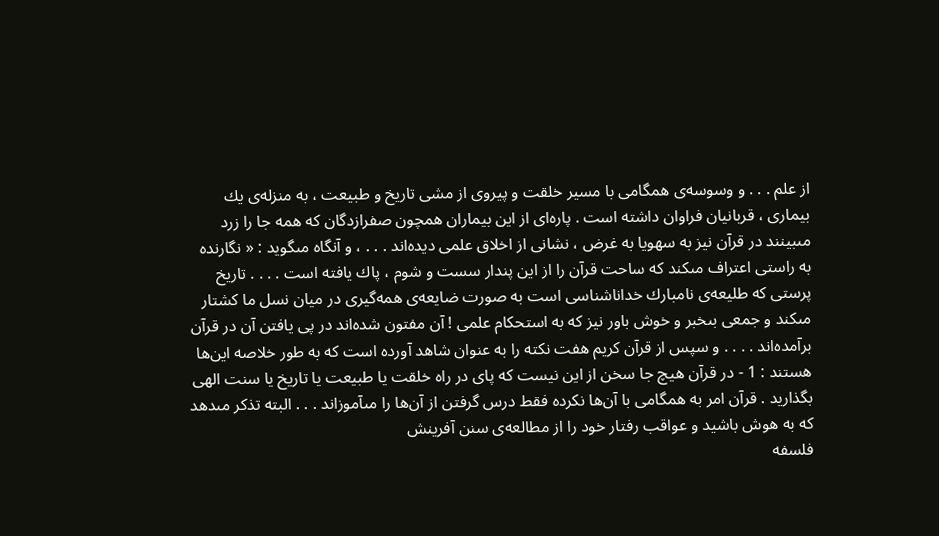از علم . . . و وسوسه‌ى همگامى با مسير خلقت و پيروى از مشى تاريخ و طبيعت ، به منزله‌ى يك بيمارى ، قربانيان فراوان داشته است . پاره‌اى از اين بيماران همچون صفرازدگان كه همه جا را زرد مىبينند در قرآن نيز به سهويا به غرض ، نشانى از اخلاق علمى ديده‌اند . . . ، و آنگاه مىگويد : « نگارنده به راستى اعتراف مىكند كه ساحت قرآن را از اين پندار سست و شوم ، پاك يافته است . . . . تاريخ پرستى كه طليعه‌ى نامبارك خداناشناسى است به صورت ضايعه‌ى همه‌گيرى در ميان نسل ما كشتار مىكند و جمعى بىخبر و خوش باور نيز كه به استحكام علمى ! آن مفتون شده‌اند در پى يافتن آن در قرآن برآمده‌اند . . . . و سپس از قرآن كريم هفت نكته را به عنوان شاهد آورده است كه به طور خلاصه اين‌ها هستند : 1 - در قرآن هيچ جا سخن از اين نيست كه پاى در راه خلقت يا طبيعت يا تاريخ يا سنت الهى بگذاريد . قرآن امر به همگامى با آن‌ها نكرده فقط درس گرفتن از آن‌ها را مىآموزاند . . . البته تذكر مىدهد كه به هوش باشيد و عواقب رفتار خود را از مطالعه‌ى سنن آفرينش
فلسفه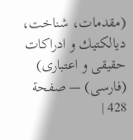(مقدمات، شناخت، ديالكتيك و ادراكات حقيقى و اعتبارى) (فارسى) — صفحة 428 |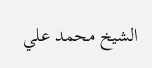الشيخ محمد علي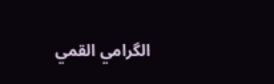الگرامي القمي